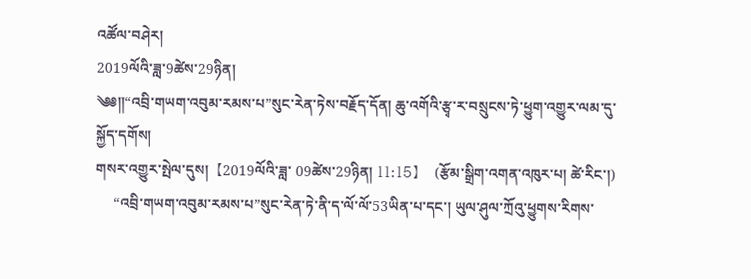འཚོལ་བཤེར།
2019ལོའི་ཟླ་9ཚེས་29ཉིན།
༄༅༎“འབྲི་གཡག་འབུམ་རམས་པ”སུང་རེན་ཏེས་བརྗོད་དོན། ཆུ་འགོའི་རྩྭ་ར་བསྲུངས་ཏེ་ཕྱུག་འགྱུར་ལམ་དུ་སྐྱོད་དགོས།
གསར་འགྱུར་སྤེལ་དུས།  【2019ལོའི་ཟླ་ 09ཚེས་29ཉིན། 11:15】   (རྩོམ་སྒྲིག་འགན་འཁུར་པ། ཚེ་རིང་།)
     “འབྲི་གཡག་འབུམ་རམས་པ”སུང་རེན་ཏེ་ནི་ད་ལོ་ལོ་53ཡིན་པ་དང་། ཡུལ་ཤུལ་ཀྲོའུ་ཕྱུགས་རིགས་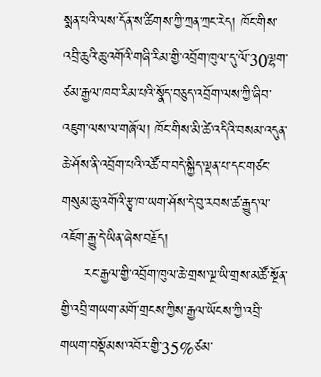སྨན་པའི་ལས་དོན་ས་ཚིགས་ཀྱི་ཀྲན་ཀྲང་རེད། ཁོང་གིས་འབྲི་ཆུའི་ཆུ་འགོའི་གཞི་རིམ་གྱི་འབྲོག་ཁུལ་དུ་ལོ་30ལྷག་ཙམ་རྒྱལ་ཁབ་རིམ་པའི་སྣོད་བཅུད་འབྲོག་ལས་ཀྱི་ཞིབ་འཇུག་ལས་ལ་གཞོལ། ཁོང་གིས་མི་ཚེ་འདིའི་བསམ་འདུན་ཆེ་ཤོས་ནི་འབྲོག་པའི་འཚོ་བ་བདེ་སྐྱིད་ལྡན་པ་དང་གཙང་གསུམ་ཆུ་འགོའི་རྩྭ་ཁ་ཡག་ཤོས་དེ་བུ་རབས་ཚ་རྒྱུད་ལ་འཇོག་རྒྱུ་དེ་ཡིན་ཞེས་བརྗོད།
     རང་རྒྱལ་གྱི་འབྲོག་ཁུལ་ཆེ་གྲས་ལྔ་ཡི་གྲས་མཚོ་སྔོན་གྱི་འབྲི་གཡག་མགོ་གྲངས་ཀྱིས་རྒྱལ་ཡོངས་ཀྱི་འབྲི་གཡག་བསྡོམས་འབོར་གྱི་35%ཙམ་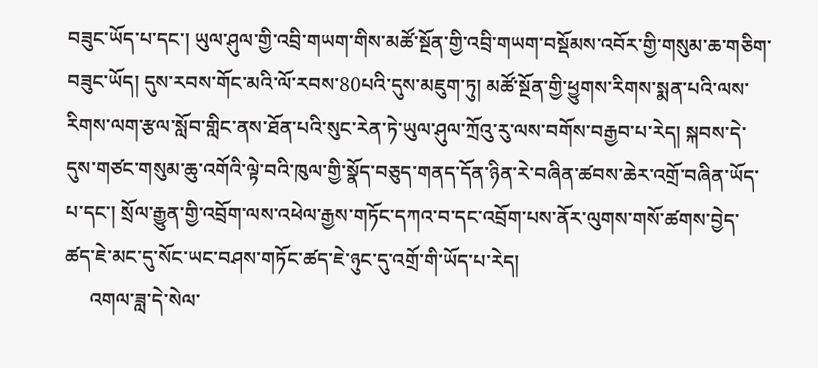བཟུང་ཡོད་པ་དང་། ཡུལ་ཤུལ་གྱི་འབྲི་གཡག་གིས་མཚོ་སྔོན་གྱི་འབྲི་གཡག་བསྡོམས་འབོར་གྱི་གསུམ་ཆ་གཅིག་བཟུང་ཡོད། དུས་རབས་གོང་མའི་ལོ་རབས་80པའི་དུས་མཇུག་ཏུ། མཚོ་སྔོན་གྱི་ཕྱུགས་རིགས་སྨན་པའི་ལས་རིགས་ལག་རྩལ་སློབ་གླིང་ནས་ཐོན་པའི་སུང་རེན་ཏེ་ཡུལ་ཤུལ་ཀྲོའུ་རུ་ལས་བགོས་བརྒྱབ་པ་རེད། སྐབས་དེ་དུས་གཙང་གསུམ་ཆུ་འགོའི་ལྟེ་བའི་ཁུལ་གྱི་སྣོད་བཅུད་གནད་དོན་ཉིན་རེ་བཞིན་ཚབས་ཆེར་འགྲོ་བཞིན་ཡོད་པ་དང་། སྲོལ་རྒྱུན་གྱི་འབྲོག་ལས་འཕེལ་རྒྱས་གཏོང་དཀའ་བ་དང་འབྲོག་པས་ནོར་ལུགས་གསོ་ཚགས་བྱེད་ཚད་ཇེ་མང་དུ་སོང་ཡང་བཤས་གཏོང་ཚད་ཇེ་ཉུང་དུ་འགྲོ་གི་ཡོད་པ་རེད།
     འགལ་ཟླ་དེ་སེལ་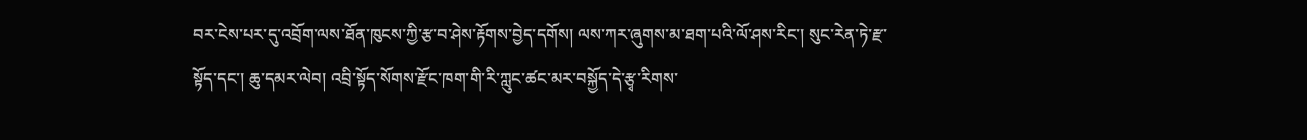བར་ངེས་པར་དུ་འབྲོག་ལས་ཐོན་ཁུངས་ཀྱི་རྩ་བ་ཤེས་རྟོགས་བྱེད་དགོས། ལས་ཀར་ཞུགས་མ་ཐག་པའི་ལོ་ཤས་རིང་། སུང་རེན་ཏེ་རྫ་སྟོད་དང་། ཆུ་དམར་ལེབ། འབྲི་སྟོད་སོགས་རྫོང་ཁག་གི་རི་ཀླུང་ཚང་མར་བསྐྱོད་དེ་རྩྭ་རིགས་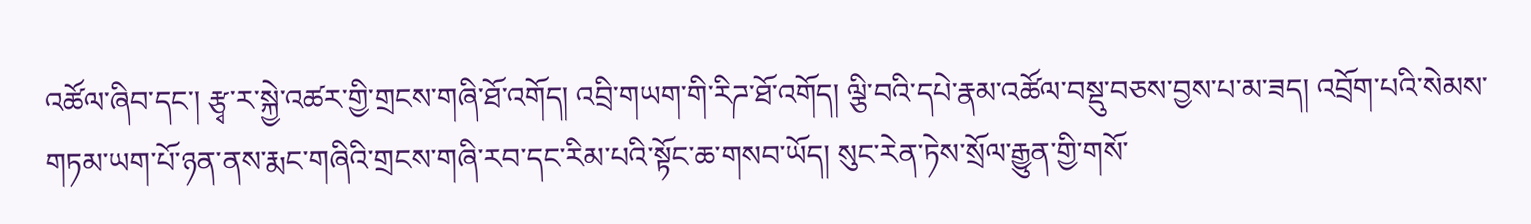འཚོལ་ཞིབ་དང་། རྩྭ་ར་སྐྱེ་འཚར་གྱི་གྲངས་གཞི་ཐོ་འགོད། འབྲི་གཡག་གི་རིཌ་ཐོ་འགོད། ལྕི་བའི་དཔེ་རྣམ་འཚོལ་བསྡུ་བཅས་བྱས་པ་མ་ཟད། འབྲོག་པའི་སེམས་གཏམ་ཡག་པོ་ཉན་ནས་རྨང་གཞིའི་གྲངས་གཞི་རབ་དང་རིམ་པའི་སྟོང་ཆ་གསབ་ཡོད། སུང་རེན་ཏེས་སྲོལ་རྒྱུན་གྱི་གསོ་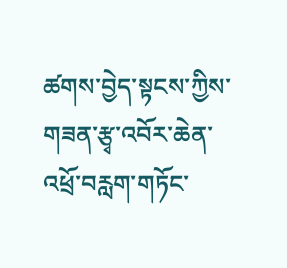ཚགས་བྱེད་སྟངས་ཀྱིས་གཟན་རྩྭ་འབོར་ཆེན་འཕྲོ་བརླག་གཏོང་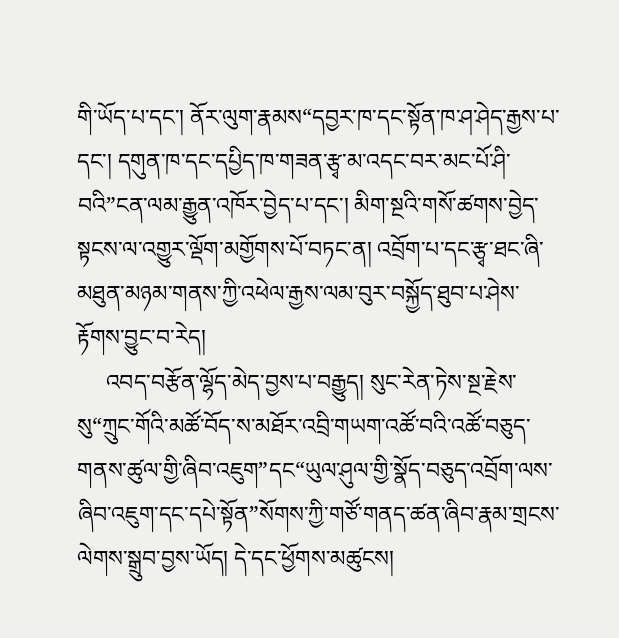གི་ཡོད་པ་དང་། ནོར་ལུག་རྣམས“དབྱར་ཁ་དང་སྟོན་ཁ་ཤ་ཤེད་རྒྱས་པ་དང་། དགུན་ཁ་དང་དཔྱིད་ཁ་གཟན་རྩྭ་མ་འདང་བར་མང་པོ་ཤི་བའི”ངན་ལམ་རྒྱུན་འཁོར་བྱེད་པ་དང་། མིག་སྔའི་གསོ་ཚགས་བྱེད་སྟངས་ལ་འགྱུར་ལྡོག་མགྱོགས་པོ་བཏང་ན། འབྲོག་པ་དང་རྩྭ་ཐང་ཞི་མཐུན་མཉམ་གནས་ཀྱི་འཕེལ་རྒྱས་ལམ་བུར་བསྐྱོད་ཐུབ་པ་ཤེས་རྟོགས་བྱུང་བ་རེད།
     འབད་བརྩོན་ལྷོད་མེད་བྱས་པ་བརྒྱུད། སུང་རེན་ཏེས་སྔ་རྗེས་སུ“ཀྲུང་གོའི་མཚོ་བོད་ས་མཐོར་འབྲི་གཡག་འཚོ་བའི་འཚོ་བཅུད་གནས་ཚུལ་གྱི་ཞིབ་འཇུག”དང“ཡུལ་ཤུལ་གྱི་སྣོད་བཅུད་འབྲོག་ལས་ཞིབ་འཇུག་དང་དཔེ་སྟོན”སོགས་ཀྱི་གཙོ་གནད་ཚན་ཞིབ་རྣམ་གྲངས་ལེགས་སྒྲུབ་བྱས་ཡོད། དེ་དང་ཕྱོགས་མཚུངས།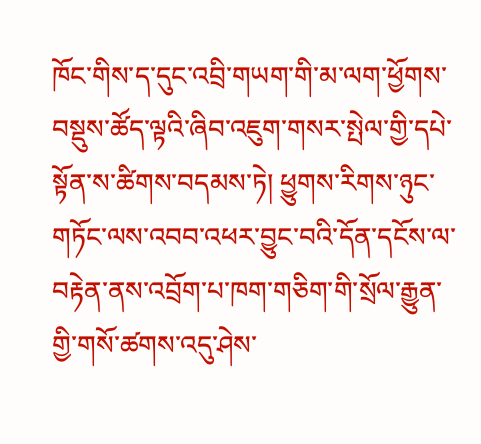ཁོང་གིས་ད་དུང་འབྲི་གཡག་གི་མ་ལག་ཕྱོགས་བསྡུས་ཚོད་ལྟའི་ཞིབ་འཇུག་གསར་སྤེལ་གྱི་དཔེ་སྟོན་ས་ཚིགས་བདམས་ཏེ། ཕྱུགས་རིགས་ཉུང་གཏོང་ལས་འབབ་འཕར་བྱུང་བའི་དོན་དངོས་ལ་བརྟེན་ནས་འབྲོག་པ་ཁག་གཅིག་གི་སྲོལ་རྒྱུན་གྱི་གསོ་ཚགས་འདུ་ཤེས་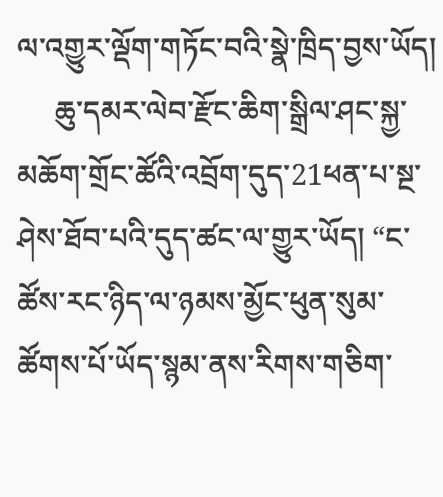ལ་འགྱུར་ལྡོག་གཏོང་བའི་སྣེ་ཁྲིད་བྱས་ཡོད།
     ཆུ་དམར་ལེབ་རྫོང་ཆིག་སྒྲིལ་ཤང་སྐྱ་མཆོག་གྲོང་ཚོའི་འབྲོག་དུད་21ཕན་པ་སྔ་ཤེས་ཐོབ་པའི་དུད་ཚང་ལ་གྱུར་ཡོད། “ང་ཚོས་རང་ཉིད་ལ་ཉམས་མྱོང་ཕུན་སུམ་ཚོགས་པོ་ཡོད་སྙམ་ནས་རིགས་གཅིག་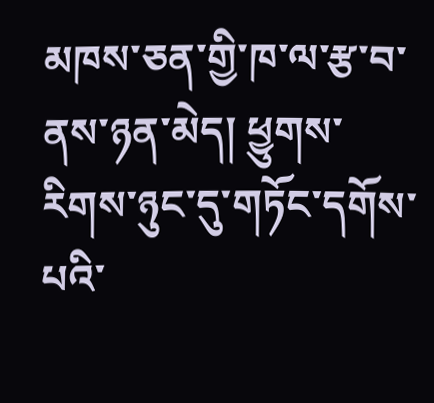མཁས་ཅན་གྱི་ཁ་ལ་རྩ་བ་ནས་ཉན་མེད། ཕྱུགས་རིགས་ཉུང་དུ་གཏོང་དགོས་པའི་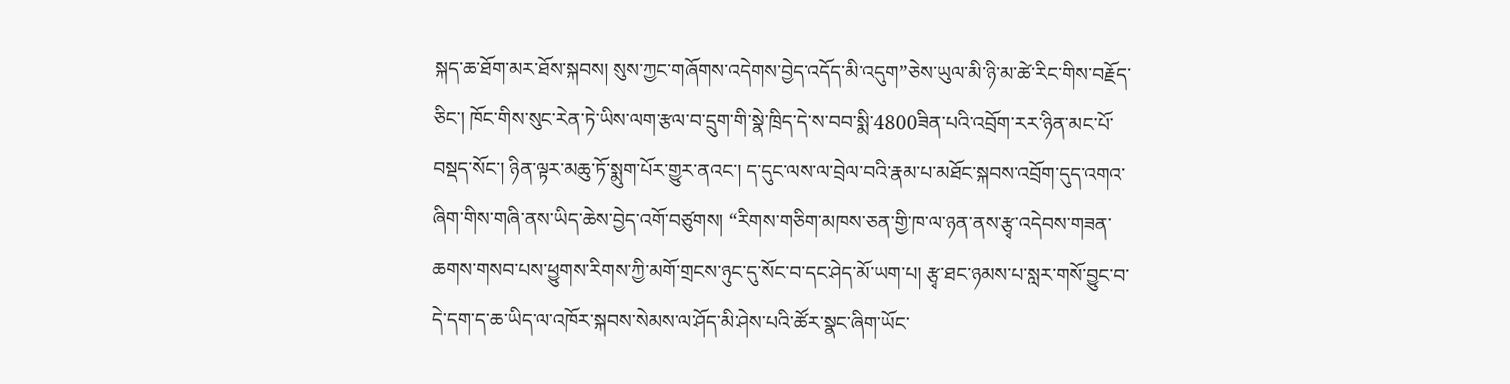སྐད་ཆ་ཐོག་མར་ཐོས་སྐབས། སུས་ཀྱང་གཞོགས་འདེགས་བྱེད་འདོད་མི་འདུག”ཅེས་ཡུལ་མི་ཉི་མ་ཚེ་རིང་གིས་བརྗོད་ཅིང་། ཁོང་གིས་སུང་རེན་ཏེ་ཡིས་ལག་རྩལ་བ་དྲུག་གི་སྣེ་ཁྲིད་དེ་ས་བབ་སྨི་4800ཟིན་པའི་འབྲོག་རར་ཉིན་མང་པོ་བསྡད་སོང་། ཉིན་ལྟར་མཆུ་ཏོ་སྨུག་པོར་གྱུར་ནའང་། ད་དུང་ལས་ལ་བྲེལ་བའི་རྣམ་པ་མཐོང་སྐབས་འབྲོག་དུད་འགའ་ཞིག་གིས་གཞི་ནས་ཡིད་ཆེས་བྱེད་འགོ་བཙུགས། “རིགས་གཅིག་མཁས་ཅན་གྱི་ཁ་ལ་ཉན་ནས་རྩྭ་འདེབས་གཟན་ཆགས་གསབ་པས་ཕྱུགས་རིགས་ཀྱི་མགོ་གྲངས་ཉུང་དུ་སོང་བ་དང་ཤེད་མོ་ཡག་པ། རྩྭ་ཐང་ཉམས་པ་སླར་གསོ་བྱུང་བ་དེ་དག་ད་ཆ་ཡིད་ལ་འཁོར་སྐབས་སེམས་ལ་ཤོད་མི་ཤེས་པའི་ཚོར་སྣང་ཞིག་ཡོང་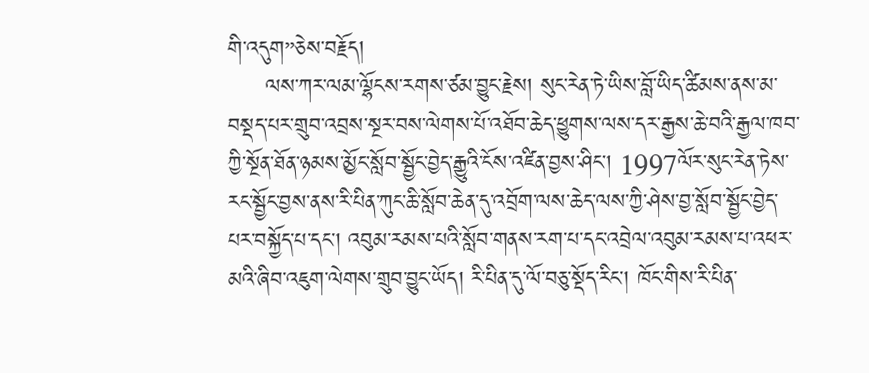གི་འདུག”ཅེས་བརྗོད།
     ལས་ཀར་ལམ་ལྷོངས་རགས་ཙམ་བྱུང་རྗེས། སུང་རེན་ཏེ་ཡིས་བློ་ཡིད་ཚིམས་ནས་མ་བསྡད་པར་གྲུབ་འབྲས་སྔར་བས་ལེགས་པོ་འཐོབ་ཆེད་ཕྱུགས་ལས་དར་རྒྱས་ཆེ་བའི་རྒྱལ་ཁབ་ཀྱི་སྔོན་ཐོན་ཉམས་མྱོང་སློབ་སྦྱོང་བྱེད་རྒྱུའི་ངོས་འཛིན་བྱས་ཤིང་། 1997ལོར་སུང་རེན་ཏེས་རང་སྦྱོང་བྱས་ནས་རི་པིན་ཀུང་ཆི་སློབ་ཆེན་དུ་འབྲོག་ལས་ཆེད་ལས་ཀྱི་ཤེས་བྱ་སློབ་སྦྱོང་བྱེད་པར་བསྐྱོད་པ་དང་། འབུམ་རམས་པའི་སློབ་གནས་རག་པ་དང་འབྲེལ་འབུམ་རམས་པ་འཕར་མའི་ཞིབ་འཇུག་ལེགས་གྲུབ་བྱུང་ཡོད། རི་པིན་དུ་ལོ་བཅུ་སྡོད་རིང་། ཁོང་གིས་རི་པིན་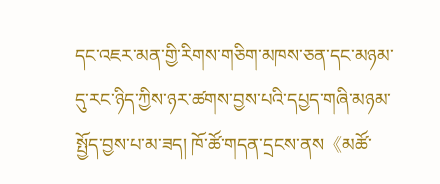དང་འཇར་མན་གྱི་རིགས་གཅིག་མཁས་ཅན་དང་མཉམ་དུ་རང་ཉིད་ཀྱིས་ཉར་ཚགས་བྱས་པའི་དཔྱད་གཞི་མཉམ་སྤྱོད་བྱས་པ་མ་ཟད། ཁོ་ཚོ་གདན་དྲངས་ནས《མཚོ་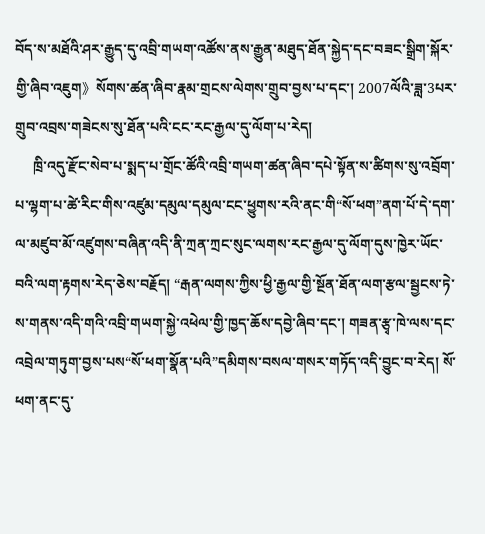བོད་ས་མཐོའི་ཤར་རྒྱུད་དུ་འབྲི་གཡག་འཚོས་ནས་རྒྱུན་མཐུད་ཐོན་སྐྱེད་དང་བཟང་སྒྲིག་སྐོར་གྱི་ཞིབ་འཇུག》སོགས་ཚན་ཞིབ་རྣམ་གྲངས་ལེགས་གྲུབ་བྱས་པ་དང་། 2007ལོའི་ཟླ་3པར་གྲུབ་འབྲས་གཟེངས་སུ་ཐོན་པའི་ངང་རང་རྒྱལ་དུ་ལོག་པ་རེད།
     ཁྲི་འདུ་རྫོང་སེབ་པ་སྨད་པ་གྲོང་ཚོའི་འབྲི་གཡག་ཚན་ཞིབ་དཔེ་སྟོན་ས་ཚིགས་སུ་འབྲོག་པ་ལྷག་པ་ཚེ་རིང་གིས་འཛུམ་དམུལ་དམུལ་ངང་ཕྱུགས་རའི་ནང་གི“སོ་ཕག”ནག་པོ་དེ་དག་ལ་མཛུབ་མོ་འཛུགས་བཞིན་འདི་ནི་ཀྲན་ཀྲང་སུང་ལགས་རང་རྒྱལ་དུ་ལོག་དུས་ཁྱེར་ཡོང་བའི་ལག་རྟགས་རེད་ཅེས་བརྗོད། “རྒན་ལགས་ཀྱིས་ཕྱི་རྒྱལ་གྱི་སྔོན་ཐོན་ལག་རྩལ་སྦྱངས་ཏེ་ས་གནས་འདི་གའི་འབྲི་གཡག་སྐྱེ་འཕེལ་གྱི་ཁྱད་ཆོས་དབྱེ་ཞིབ་དང་། གཟན་རྩྭ་ཁེ་ལས་དང་འབྲེལ་གཏུག་བྱས་པས“སོ་ཕག་སྣོན་པའི”དམིགས་བསལ་གསར་གཏོད་འདི་བྱུང་བ་རེད། སོ་ཕག་ནང་དུ་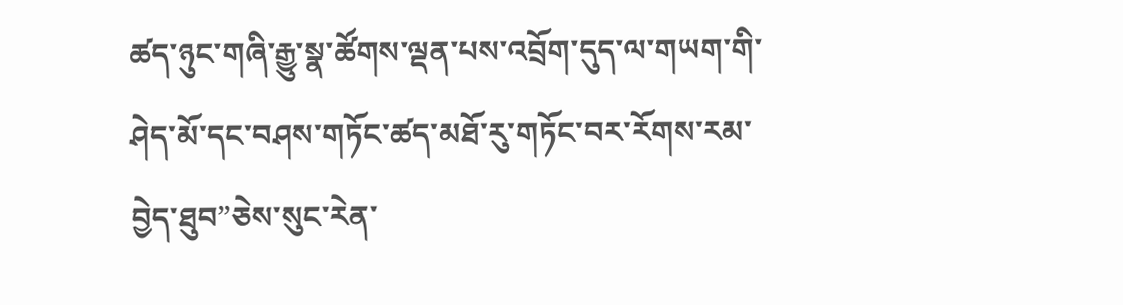ཚད་ཉུང་གཞི་རྒྱུ་སྣ་ཚོགས་ལྡན་པས་འབྲོག་དུད་ལ་གཡག་གི་ཤེད་མོ་དང་བཤས་གཏོང་ཚད་མཐོ་རུ་གཏོང་བར་རོགས་རམ་བྱེད་ཐུབ”ཅེས་སུང་རེན་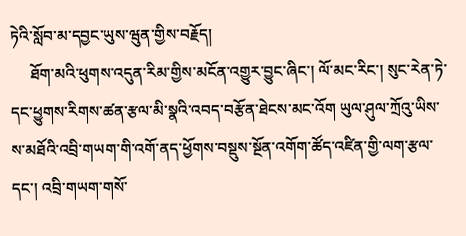ཏེའི་སློབ་མ་དབྱང་ཡུས་ཝུན་གྱིས་བརྗོད།
     ཐོག་མའི་ཕུགས་འདུན་རིམ་གྱིས་མངོན་འགྱུར་བྱུང་ཞིང་། ལོ་མང་རིང་། སུང་རེན་ཏེ་དང་ཕྱུགས་རིགས་ཚན་རྩལ་མི་སྣའི་འབད་བརྩོན་ཐེངས་མང་འོག ཡུལ་ཤུལ་ཀྲོའུ་ཡིས་ས་མཐོའི་འབྲི་གཡག་གི་འགོ་ནད་ཕྱོགས་བསྡུས་སྔོན་འགོག་ཚོད་འཛིན་གྱི་ལག་རྩལ་དང་། འབྲི་གཡག་གསོ་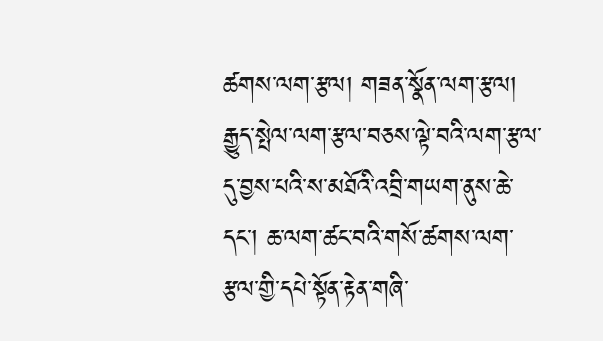ཚགས་ལག་རྩལ། གཟན་སྣོན་ལག་རྩལ། རྒྱུད་སྤེལ་ལག་རྩལ་བཅས་ལྟེ་བའི་ལག་རྩལ་དུ་བྱས་པའི་ས་མཐོའི་འབྲི་གཡག་ནུས་ཆེ་དང་། ཆ་ལག་ཚང་བའི་གསོ་ཚགས་ལག་རྩལ་གྱི་དཔེ་སྟོན་རྟེན་གཞི་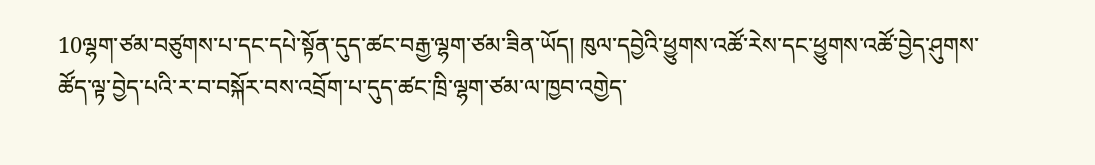10ལྷག་ཙམ་བཙུགས་པ་དང་དཔེ་སྟོན་དུད་ཚང་བརྒྱ་ལྷག་ཙམ་ཟིན་ཡོད། ཁུལ་དབྱེའི་ཕྱུགས་འཚོ་རེས་དང་ཕྱུགས་འཚོ་བྱེད་ཤུགས་ཚོད་ལྟ་བྱེད་པའི་ར་བ་བསྐོར་བས་འབྲོག་པ་དུད་ཚང་ཁྲི་ལྷག་ཙམ་ལ་ཁྱབ་འགྱེད་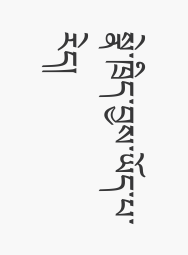སྣེ་ཁྲིད་བྱས་ཡོད་པ་རེད།